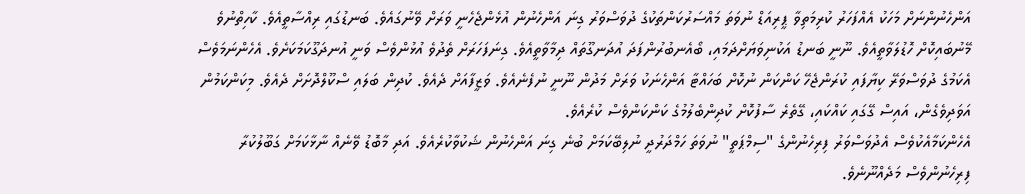އަންހެނުންނަށް މަހަކު އެއްފަހަރު ކުރިމަތިވާ ޕީރިއަޑް ނުވަތަ މައްސަރުކަންތަކުގެ ދުވަސްވަރު ގިނަ އަންހެނުން އުޅެންޖެހެނީ ވަރަށް ވޭނުގައެވެ. ބަނޑުގައި ރިއްސާތީއެވެ. ކާހިތްނުވެ މޭނުބައިކޮށް ހޮޑުލަވާތީއެވެ. ނޫނީ ބަނޑު އަކުނިވަޔަށްދަމައި، ބޯއެނބުރުންފަދަ އުދަނގޫތައް ދިމާވާތީއެވެ. ގިނަފަހަރަށް ތެދުވެ އުޅުންވެސް ވަނީ އުނދަގޫކަމަކަށެވެ. އެހެންނަމަވެސް އެކަމުގެ ދުވަސްވަރޭ ކިޔާފައި ކުރަންޖެހޭ ކަންކަން ނުކޮށް ބަހައްޓާ އަންހެނަކު ވަރަށް މަދުން ނޫނީ ނުފެނެއެވެ. ވަޒީފާއަށް ދެއެވެ. ކުދިން ބަލައި ސްކޫލްދޮށަށް ދެއެވެ. މިކަންކަމުން އަވަދިވެގެން، އައިސް ގޭގައި ކައްކައި، ގޭތެރެ ސާފުކޮށް ކުދިންބެލުމުގެ ކަންކަންވެސް ކުރެއެވެ.
އެހެންކަމާއެކުވެސް އެދުވަސްވަރު ފިރިހެނުންގެ "ސިމްޕަތީ" ނުވަތަ ހަމްދަރުދީ ނުލިބޭކަމަށް ބުނެ ގިނަ އަންހެނުން ޝަކުވާކުރެއެވެ. އަދި މާބޮޑު ވޭނެއް ނާޅާކަމަށް ގަބޫލުކުރާ ފިރިހެނުންވެސް މަދެއްނޫނެވެ.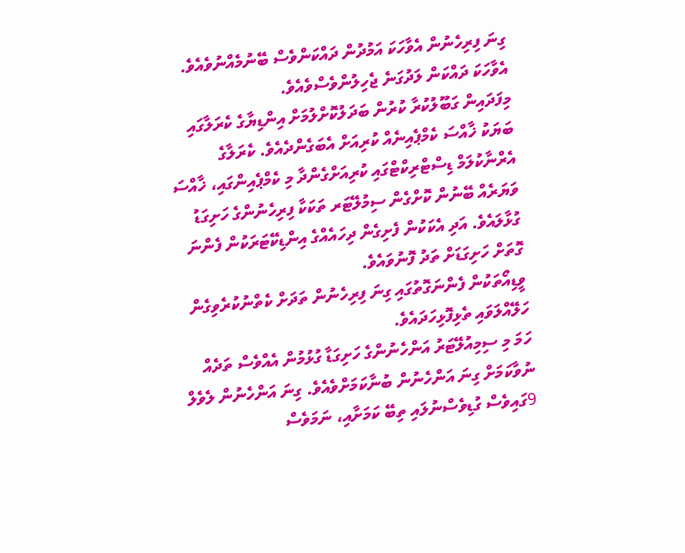ގިނަ ފިރިހެނުން އެވާހަކަ އަމުދުން ދައްކަންވެސް ބޭނުމެއްނުވެއެވެ. އެވާހަކަ ދައްކަން ލަދުގަނެ ޖެހިލުންވެސްވެއެވެ.
މިފަދައިން ގަބޫލުކުރާ ކުރުން ބަދަލުކޮށްލުމަށް އިންޑިޔާގެ ކެރަލާގައި ބަޔަކު ޚާއްސަ ކެމްޕެއިނެއް ކުރިއަށް އެބަގެންދެއެވެ. ކެރަލާގެ އެރްނާކުލަމް ޑިސްޓްރިކްޓްގައި ކުރިއަށްގެންދާ މި ކެމްޕެއިންގައި، ޚާއްސަ ވަޔަރެއް ބޭނުން ކޮށްގެން ސިމުލޭޓަރ ތަކަކާ ފިރިހެނުންގެ ހަށިގަޑު ގުޅާލައެވެ. އަދި އެކަކުން ފެށިގެން ދިހައެއްގެ އިންޑިކޭޓަރަކުން ފެންނަ ގޮތަށް ހަށިގަޑަށް ތަދު ފޮނުވައެވެ.
ވީޑިއޯތަކުން ފެންނަގޮތުގައި ގިނަ ފިރިހެނުން ތަދަށް ކެތްނުކުރެވިގެން ހަލޭއްލަވައި ތެޅިފޮޅިހަދައެވެ.
ހަމަ މި ސިމިއުލޭޓަރު އަންހެނުންގެ ހަށިގަޑާ ގުޅުމުން އެއްވެސް ތަދެއް ނުވާކަމަށް ގިނަ އަންހެނުން ބުނާކަމަށްވެއެވެ. ގިނަ އަންހެނުން ލެވެލް 9ގައިވެސް ގުޑިވެސްނުލައި ތިބޭ ކަމަށާއި، ނަމަވެސް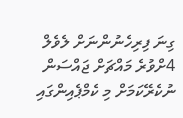ގިނަ ފިރިހެނުންނަށް ލެވެލް 4ށްވުރެ މައްޗަށް ޖައްސަން ނުކެރޭކަމަށް މި ކެމްޕެއިންގައި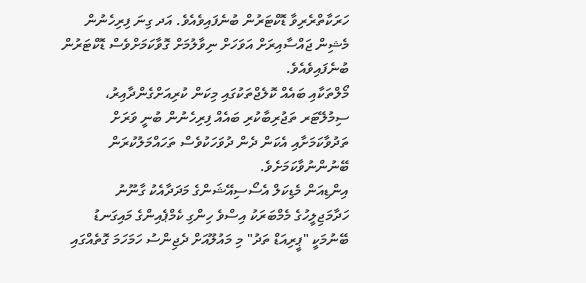ހަރަކާތްރެރިވާ ޑޮކްޓަރުން ބުނެފައިވެއެވެ. އަދ ގިނަ ފިރިހެނުން މެޝިން ޖައްސާއިރަށް އަވަހަށް ނިވާލުމަށް ގޮވާކަމަށްވެސް ޑޮކްޓަރުން ބުނެފައިވެއެވެ.
މޯލްތަކާއި ބައެއް ކޮލެޖްތަކުގައި މިކަން ކުރިއަށްގެންދާއިރު، ސިމުލޭޓަރ ތަޖުރިބާކުރި ބައެއް ފިރިހެނުން ބުނީ ވަރަށް ތަދުވާކަމަށާއި އެކަން ދެން ދުވަހަކުވެސް ތަހައްމަލުކުރަން ބޭނުންނުވާކަމަށެވެ.
އިންޑިއަން މެޑިކަލް އެސޯސިއޭޝަންގެ މަދަދާއެކު ގާނޫނު ހަދާމަޖިލީހުގެ މެމްބަރަކު އިސްވެ ހިންގި ކެމްޕެއިންގެ މައިގަނޑު ބޭނުމަކީ "ޕީރިއަޑް ތަދު" މި މައުލޫއަށް ދެޖިންސު ހަމަހަމަ ގޮތެއްގައި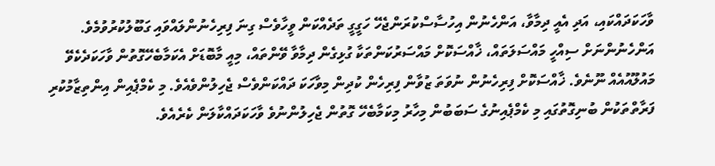ވާހަކަދައްކައި، އަދި އެއީ ދިމާވާ، އަންހެނުން އިހުސާސްކުރަންޖެހޭ ހަގީގީ ތަދެއްކަން ވީހާވެސް ގިނަ ފިރިހެނުންލައްވައި ގަބޫލުކުރުވުމެވެ.
އަންހެނުންނަށް ސިއްހީ މައްސަލަތައް، ޚާއްސަކޮށް މައްސަރުކަންތަކާ ގުޅިގެން ދިމާވާ ވޭންތައް، މިއީ މާބޮޑަށް އެކަމާބެހޭގޮތުން ވާހަކަދެކެވޭ މައުލޫއުއެއް ނޫނެވެ. ޚާއްސަކޮށް ފިރިހެނުން ނުވަތަ ޒުވާން ފިރިހެން ކުދިން މިވާހަކަ ދައްކަންވެސް ޖެހިލުންވެއެވެ. މި ކެމްޕެއިން އިންތިޒާމުކުރި ފަރާތްތަކުން ބުނިގޮތުގައި މި ކެމްޕެއިނުގެ ސަބަބުން މިހާރު މިކަމާބެހޭ ގޮތުން ޖެހިލުންނުވެ ވާހަކަދައްކާލަން ކެރެއެވެ.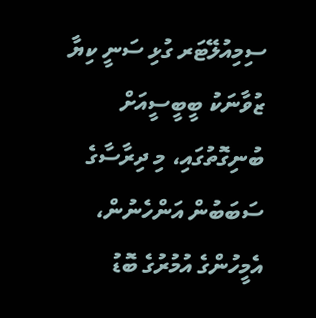ސިމިއުލޭޓަރ ގުޅި ސަނީ ކިޔާ ޒުވާނަކު ބީބީސީއަށް ބުނިގޮތުގައި، މި ދިރާސާގެ ސަބަބުން އަންހެނުން، އެމީހުންގެ އުމުރުގެ ބޮޑު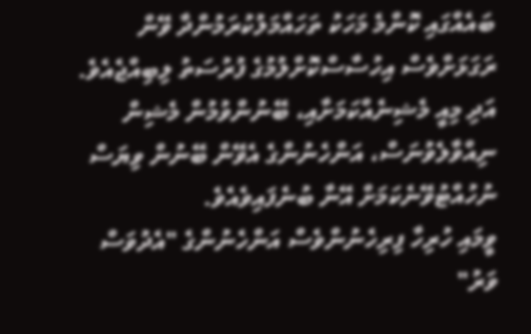ބައެއްގައި ކޮންމެ މަހަކު ތަހައްމަލުކުރަމުންދާ ވޭން ރަގަޅަށްވެސް އިހުސާސްކޮށްލުމުގެ ފުރުސަތު ލިބިއްޖެއެވެ. އަދި މިއީ މެޝިނެއްކަމަށާއި، ބޭނުންވުމުން މެޝިން ނިއްވާލެވުނަސް، އަންހެނުންގެ އެވޭން ބޭނުން ވިޔަސް ނުހުއްޓުވޭނެކަމަށް އޭނާ ބުނެފައިވެއެވެ.
ވީމައި ހުރިހާ ފިރިހެނުންވެސް އަންހެނުންގެ "އެދުވަސް ވަރު"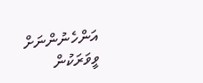އަންހެނުންނަށް ވީވަރަކުން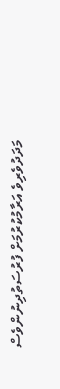މަދަދުވެރިވެ އަރާމުކުރުމަށް ފުރުސަތުދިނުންވެސް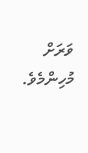ވަރަށް މުހިންމެވެ.